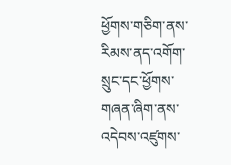ཕྱོགས་གཅིག་ནས་རིམས་ནད་འགོག་སྲུང་དང་ཕྱོགས་གཞན་ཞིག་ནས་འདེབས་འཛུགས་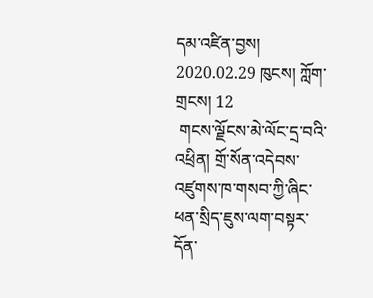དམ་འཛིན་བྱས།
2020.02.29 ཁུངས། ཀློག་གྲངས། 12
 གངས་ལྗོངས་མེ་ལོང་དྲ་བའི་འཕྲིན། གྲོ་སོན་འདེབས་འཛུགས་ཁ་གསབ་ཀྱི་ཞིང་ཕན་སྲིད་ཇུས་ལག་བསྟར་དོན་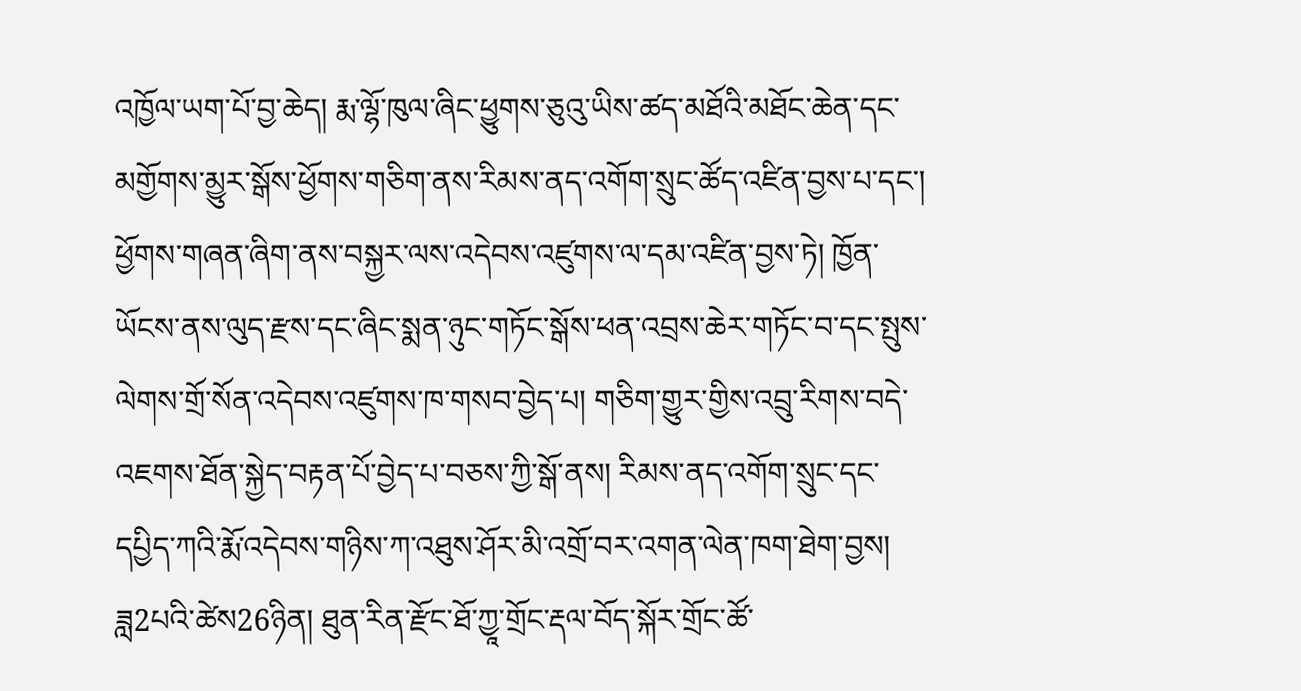འཁྱོལ་ཡག་པོ་བྱ་ཆེད། རྨ་ལྷོ་ཁུལ་ཞིང་ཕྱུགས་ཅུའུ་ཡིས་ཚད་མཐོའི་མཐོང་ཆེན་དང་མགྱོགས་མྱུར་སྒོས་ཕྱོགས་གཅིག་ནས་རིམས་ནད་འགོག་སྲུང་ཚོད་འཛིན་བྱས་པ་དང་། ཕྱོགས་གཞན་ཞིག་ནས་བསྐྱར་ལས་འདེབས་འཛུགས་ལ་དམ་འཛིན་བྱས་ཏེ། ཁྱོན་ཡོངས་ནས་ལུད་རྫས་དང་ཞིང་སྨན་ཉུང་གཏོང་སྒོས་ཕན་འབྲས་ཆེར་གཏོང་བ་དང་སྤུས་ལེགས་གྲོ་སོན་འདེབས་འཛུགས་ཁ་གསབ་བྱེད་པ། གཅིག་གྱུར་གྱིས་འབྲུ་རིགས་བདེ་འཇགས་ཐོན་སྐྱེད་བརྟན་པོ་བྱེད་པ་བཅས་ཀྱི་སྒོ་ནས། རིམས་ནད་འགོག་སྲུང་དང་དཔྱིད་ཀའི་རྨོ་འདེབས་གཉིས་ཀ་འཐུས་ཤོར་མི་འགྲོ་བར་འགན་ལེན་ཁག་ཐེག་བྱས།
ཟླ2པའི་ཚེས26ཉིན། ཐུན་རིན་རྫོང་ཐོ་ཀྱཱ་གྲོང་རྡལ་བོད་སྐོར་གྲོང་ཚོ་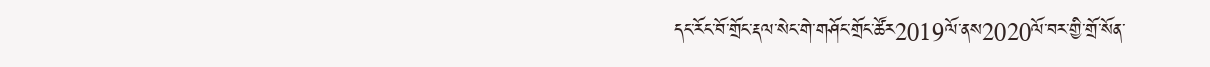དང་རོང་བོ་གྲོང་རྡལ་སེང་གེ་གཤོང་གྲོང་ཚོར2019ལོ་ནས2020ལོ་བར་གྱི་གྲོ་སོན་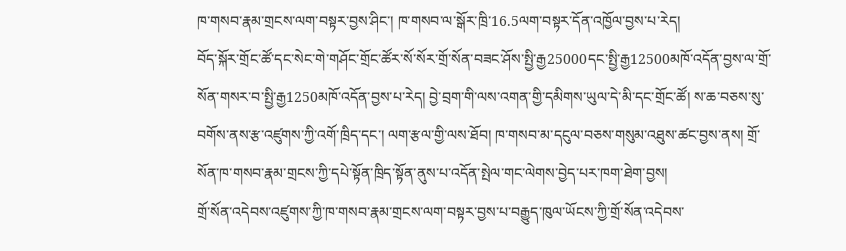ཁ་གསབ་རྣམ་གྲངས་ལག་བསྟར་བྱས་ཤིང་། ཁ་གསབ་ལ་སྒོར་ཁྲི་16.5ལག་བསྟར་དོན་འཁྱོལ་བྱས་པ་རེད།
བོད་སྐོར་གྲོང་ཚོ་དང་སེང་གེ་གཤོང་གྲོང་ཚོར་སོ་སོར་གྲོ་སོན་བཟང་ཤོས་སྤྱི་རྒྱ25000དང་སྤྱི་རྒྱ12500མཁོ་འདོན་བྱས་ལ་གྲོ་སོན་གསར་བ་སྤྱི་རྒྱ1250མཁོ་འདོན་བྱས་པ་རེད། བྱེ་བྲག་གི་ལས་འགན་གྱི་དམིགས་ཡུལ་དེ་མི་དང་གྲོང་ཚོ། ས་ཆ་བཅས་སུ་བགོས་ནས་རྩ་འཛུགས་ཀྱི་འགོ་ཁྲིད་དང་། ལག་རྩལ་གྱི་ལས་ཐོབ། ཁ་གསབ་མ་དངུལ་བཅས་གསུམ་འཐུས་ཚང་བྱས་ནས། གྲོ་སོན་ཁ་གསབ་རྣམ་གྲངས་ཀྱི་དཔེ་སྟོན་ཁྲིད་སྟོན་ནུས་པ་འདོན་སྤེལ་གང་ལེགས་བྱེད་པར་ཁག་ཐེག་བྱས།
གྲོ་སོན་འདེབས་འཛུགས་ཀྱི་ཁ་གསབ་རྣམ་གྲངས་ལག་བསྟར་བྱས་པ་བརྒྱུད་ཁུལ་ཡོངས་ཀྱི་གྲོ་སོན་འདེབས་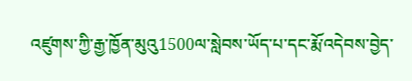འཛུགས་ཀྱི་རྒྱ་ཁྱོན་མུའུ1500ལ་སླེབས་ཡོད་པ་དང་རྨོ་འདེབས་བྱེད་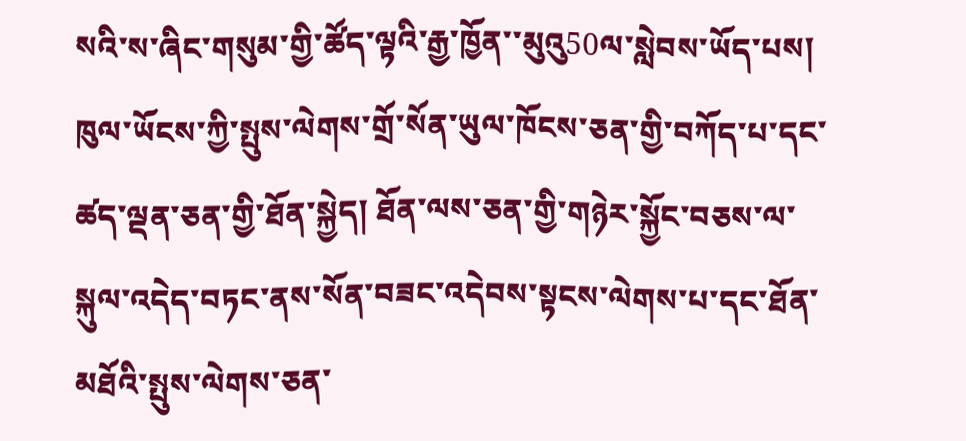སའི་ས་ཞིང་གསུམ་གྱི་ཚོད་ལྟའི་རྒྱ་ཁྱོན་་མུའུ50ལ་སླེབས་ཡོད་པས། ཁུལ་ཡོངས་ཀྱི་སྤུས་ལེགས་གྲོ་སོན་ཡུལ་ཁོངས་ཅན་གྱི་བཀོད་པ་དང་ཚད་ལྡན་ཅན་གྱི་ཐོན་སྐྱེད། ཐོན་ལས་ཅན་གྱི་གཉེར་སྐྱོང་བཅས་ལ་སྐུལ་འདེད་བཏང་ནས་སོན་བཟང་འདེབས་སྟངས་ལེགས་པ་དང་ཐོན་མཐོའི་སྤུས་ལེགས་ཅན་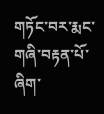གཏོང་བར་རྨང་གཞི་བརྟན་པོ་ཞིག་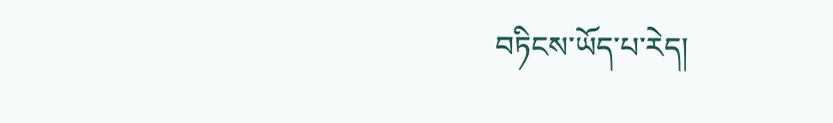བཏིངས་ཡོད་པ་རེད།